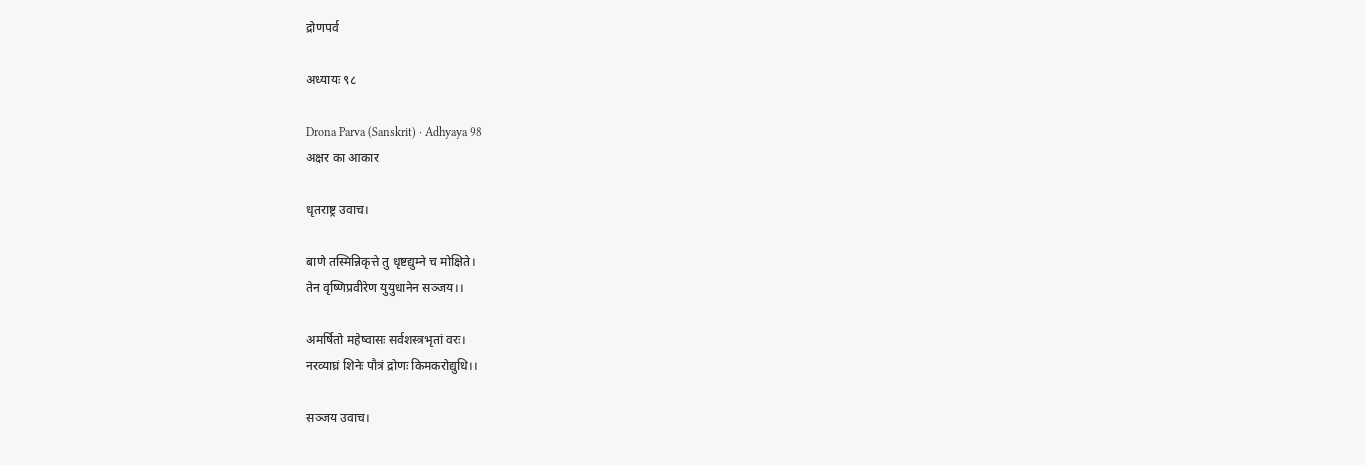द्रोणपर्व

अध्यायः ९८

Drona Parva (Sanskrit) · Adhyaya 98
अक्षर का आकार

धृतराष्ट्र उवाच।

बाणे तस्मिन्निकृत्ते तु धृष्टद्युम्ने च मोक्षिते।
तेन वृष्णिप्रवीरेण युयुधानेन सञ्जय।।

अमर्षितो महेष्वासः सर्वशस्त्रभृतां वरः।
नरव्याघ्रं शिनेः पौत्रं द्रोणः किमकरोद्युधि।।

सञ्जय उवाच।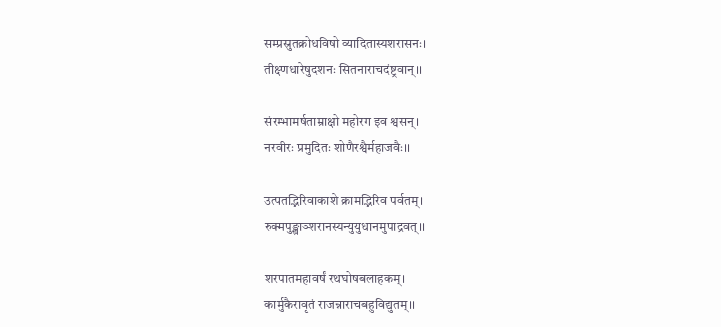सम्प्रस्रुतक्रोधविषो व्यादितास्यशरासनः।
तीक्ष्णधारेषुदशनः सितनाराचदंष्ट्रवान्।।

संरम्भामर्षताम्राक्षो महोरग इव श्वसन्।
नरवीरः प्रमुदितः शोणैरश्वैर्महाजवैः।।

उत्पतद्भिरिवाकाशे क्रामद्भिरिव पर्वतम्।
रुक्मपुङ्खाञ्शरानस्यन्युयुधानमुपाद्रवत्।।

शरपातमहावर्षं रथघोषबलाहकम्।
कार्मुकैरावृतं राजन्नाराचबहुविद्युतम्।।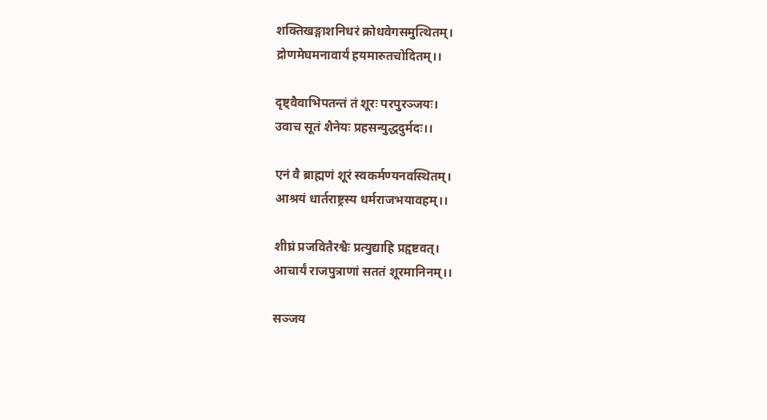शक्तिखङ्गाशनिधरं क्रोधवेगसमुत्थितम्।
द्रोणमेघमनावार्यं हयमारुतचोदितम्।।

दृष्ट्वैवाभिपतन्तं तं शूरः परपुरञ्जयः।
उवाच सूतं शैनेयः प्रहसन्युद्धदुर्मदः।।

एनं वै ब्राह्मणं शूरं स्वकर्मण्यनवस्थितम्।
आश्रयं धार्तराष्ट्रस्य धर्मराजभयावहम्।।

शीघ्रं प्रजवितैरश्वैः प्रत्युद्याहि प्रहृष्टवत्।
आचार्यं राजपुत्राणां सततं शूरमानिनम्।।

सञ्जय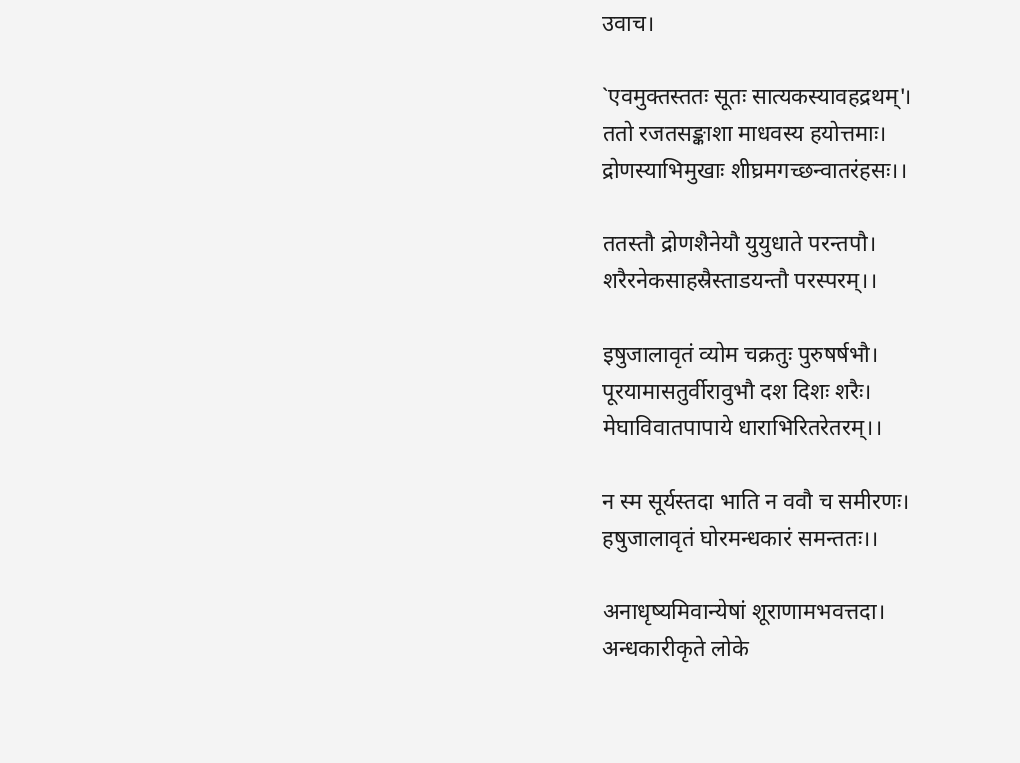उवाच।

`एवमुक्तस्ततः सूतः सात्यकस्यावहद्रथम्'।
ततो रजतसङ्काशा माधवस्य हयोत्तमाः।
द्रोणस्याभिमुखाः शीघ्रमगच्छन्वातरंहसः।।

ततस्तौ द्रोणशैनेयौ युयुधाते परन्तपौ।
शरैरनेकसाहस्रैस्ताडयन्तौ परस्परम्।।

इषुजालावृतं व्योम चक्रतुः पुरुषर्षभौ।
पूरयामासतुर्वीरावुभौ दश दिशः शरैः।
मेघाविवातपापाये धाराभिरितरेतरम्।।

न स्म सूर्यस्तदा भाति न ववौ च समीरणः।
हषुजालावृतं घोरमन्धकारं समन्ततः।।

अनाधृष्यमिवान्येषां शूराणामभवत्तदा।
अन्धकारीकृते लोके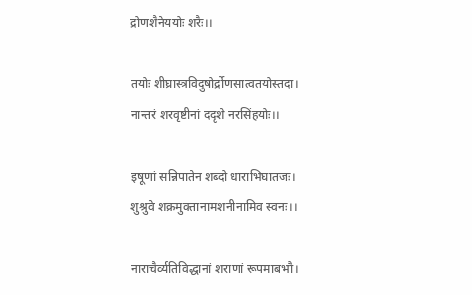द्रोणशैनेययोः शरैः।।

तयोः शीघ्रास्त्रविदुषोर्द्रोणसात्वतयोस्तदा।
नान्तरं शरवृष्टीनां ददृशे नरसिंहयोः।।

इषूणां सन्निपातेन शब्दो धाराभिघातजः।
शुश्रुवे शक्रमुक्तानामशनीनामिव स्वनः।।

नाराचैर्व्यतिविद्धानां शराणां रूपमाबभौ।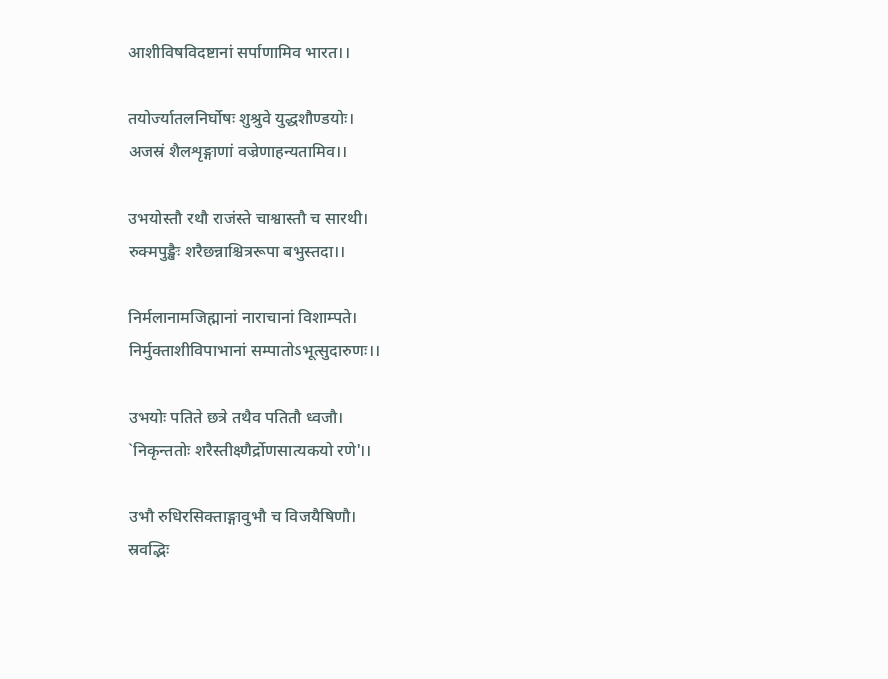आशीविषविदष्टानां सर्पाणामिव भारत।।

तयोर्ज्यातलनिर्घोषः शुश्रुवे युद्धशौण्डयोः।
अजस्रं शैलशृङ्गाणां वज्रेणाहन्यतामिव।।

उभयोस्तौ रथौ राजंस्ते चाश्वास्तौ च सारथी।
रुक्मपुङ्खैः शरैछन्नाश्चित्ररूपा बभुस्तदा।।

निर्मलानामजिह्मानां नाराचानां विशाम्पते।
निर्मुक्ताशीविपाभानां सम्पातोऽभूत्सुदारुणः।।

उभयोः पतिते छत्रे तथैव पतितौ ध्वजौ।
`निकृन्ततोः शरैस्तीक्ष्णैर्द्रोणसात्यकयो रणे'।।

उभौ रुधिरसिक्ताङ्गावुभौ च विजयैषिणौ।
स्रवद्भिः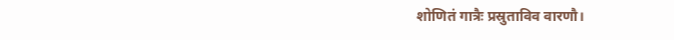शोणितं गात्रैः प्रस्रुताविव वारणौ।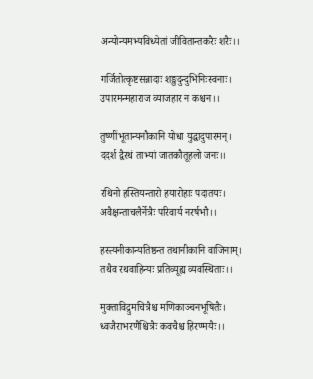अन्योन्यमभ्यविध्येतां जीवितान्तकरैः शरैः।।

गर्जितोत्कृष्टसन्नादाः शङ्खदुन्दुभिनिःस्वनाः।
उपारमन्महाराज व्याजहार न कश्चन।।

तुष्णींभूतान्यनौकानि योधा युद्धादुपारमन्।
ददर्श द्वैरथं ताभ्यां जातकौतूहलो जनः।।

रथिनो हस्तियन्तारो हयारोहाः पदातयः।
अवैक्षन्ताचलैर्नेत्रैः परिवार्य नरर्षभौ।।

हस्त्यनीकान्यतिष्ठन्त तथानीकानि वाजिनाम्।
तथैव रथवाहिन्यः प्रतिव्यूह्य व्यवस्थिताः।।

मुक्ताविद्रुमचित्रैश्च मणिकाञ्चनभूषितैः।
ध्वजैराभरणैश्चित्रैः कवचैश्च हिरण्मयैः।।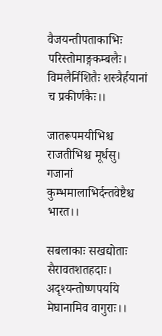वैजयन्तीपताकाभिः परिस्तोमाङ्गकम्बलैः।
विमलैर्निशितैः शस्त्रैर्हयानां च प्रकीर्णकैः।।

जातरूपमयीभिश्च राजतीभिश्च मूर्धसु।
गजानां कुम्भमालाभिर्दन्तवेष्टैश्च भारत।।

सबलाकाः सखद्योताः सैरावतशतहदाः।
अदृश्यन्तोष्णपर्याये मेघानामिव वागुराः।।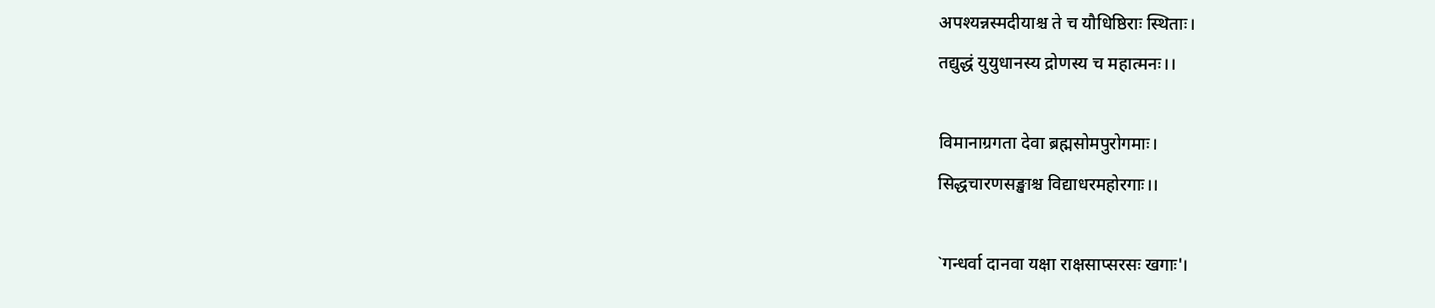अपश्यन्नस्मदीयाश्च ते च यौधिष्ठिराः स्थिताः।
तद्युद्धं युयुधानस्य द्रोणस्य च महात्मनः।।

विमानाग्रगता देवा ब्रह्मसोमपुरोगमाः।
सिद्धचारणसङ्खाश्च विद्याधरमहोरगाः।।

`गन्धर्वा दानवा यक्षा राक्षसाप्सरसः खगाः'।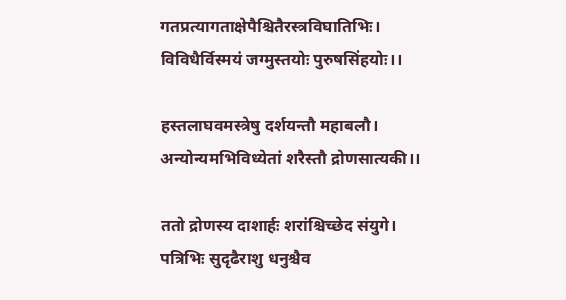गतप्रत्यागताक्षेपैश्चितैरस्त्रविघातिभिः।
विविधैर्विस्मयं जग्मुस्तयोः पुरुषसिंहयोः।।

हस्तलाघवमस्त्रेषु दर्शयन्तौ महाबलौ।
अन्योन्यमभिविध्येतां शरैस्तौ द्रोणसात्यकी।।

ततो द्रोणस्य दाशार्हः शरांश्चिच्छेद संयुगे।
पत्रिभिः सुदृढैराशु धनुश्चैव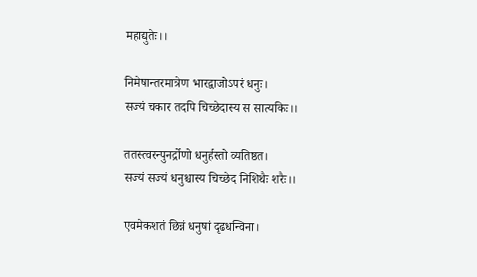महाद्युतेः।।

निमेषान्तरमात्रेण भारद्वाजोऽपरं धनुः।
सज्यं चकार तदपि चिच्छेदास्य स सात्यकिः।।

ततस्त्वरन्पुनर्द्रोणो धनुर्हस्तो व्यतिष्ठत।
सज्यं सज्यं धनुश्चास्य चिच्छेद निशिथैः शरैः।।

एवमेकशतं छिन्नं धनुषां दृढधन्विना।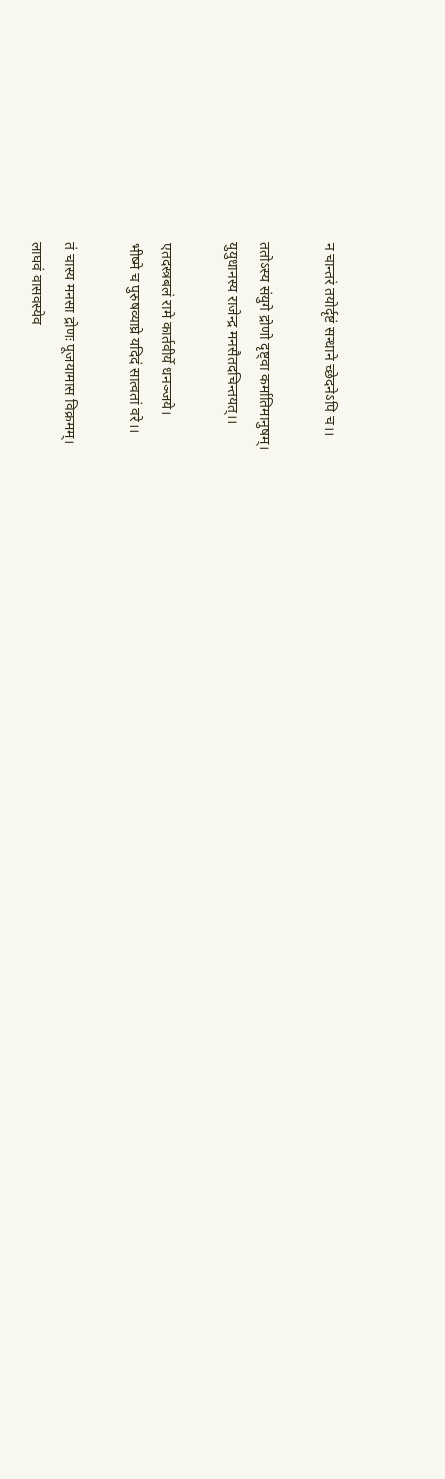न चान्तरं तयोर्दृष्टं सन्धाने च्छेदनेऽपि च।।

ततोऽस्य संयुगे द्रोणो दृष्ट्वा कर्मातिमानुषम्।
युयुधानस्य राजेन्द्र मनसैतदचिन्तयत्।।

एतदस्त्रबलं रामे कार्तवीर्ये धनञ्जये।
भीष्मे च पुरुषव्याघ्रे यदिदं सात्वतां वरे।।

तं चास्य मनसा द्रोणः पूजयामास विक्रमम्।
लाघवं वासवस्येव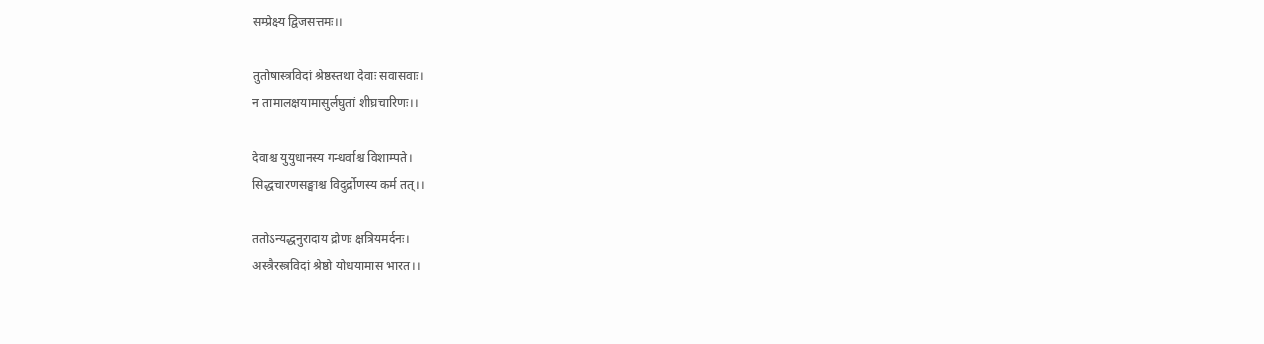सम्प्रेक्ष्य द्विजसत्तमः।।

तुतोषास्त्रविदां श्रेष्ठस्तथा देवाः सवासवाः।
न तामालक्षयामासुर्लघुतां शीघ्रचारिणः।।

देवाश्च युयुधानस्य गन्धर्वाश्च विशाम्पते।
सिद्धचारणसङ्घाश्च विदुर्द्रोणस्य कर्म तत्।।

ततोऽन्यद्धनुरादाय द्रोणः क्षत्रियमर्दनः।
अस्त्रैरस्त्रविदां श्रेष्ठो योधयामास भारत।।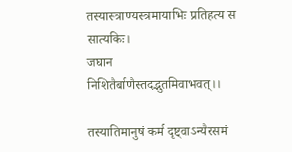तस्यास्त्राण्यस्त्रमायाभिः प्रतिहत्य स सात्यकिः।
जघान निशितैर्बाणैस्तदद्भुतमिवाभवत्।।

तस्यातिमानुषं कर्म दृष्ट्वाऽन्यैरसमं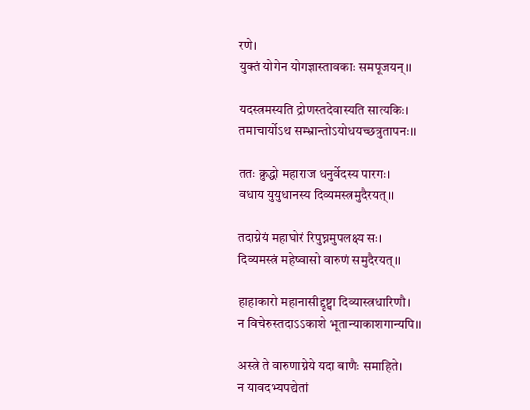रणे।
युक्तं योगेन योगज्ञास्तावकाः समपूजयन्।।

यदस्त्रमस्यति द्रोणस्तदेवास्यति सात्यकिः।
तमाचार्योऽथ सम्भ्रान्तोऽयोधयच्छत्रुतापनः।।

ततः क्रुद्धो महाराज धनुर्वेदस्य पारगः।
वधाय युयुधानस्य दिव्यमस्त्रमुदैरयत्।।

तदाग्नेयं महाघोरं रिपुघ्नमुपलक्ष्य सः।
दिव्यमस्त्रं महेष्वासो वारुणं समुदैरयत्।।

हाहाकारो महानासीद्दृष्ट्वा दिव्यास्त्रधारिणौ।
न विचेरुस्तदाऽऽकाशे भूतान्याकाशगान्यपि।।

अस्त्रे ते वारुणाग्नेये यदा बाणैः समाहिते।
न यावदभ्यपद्येतां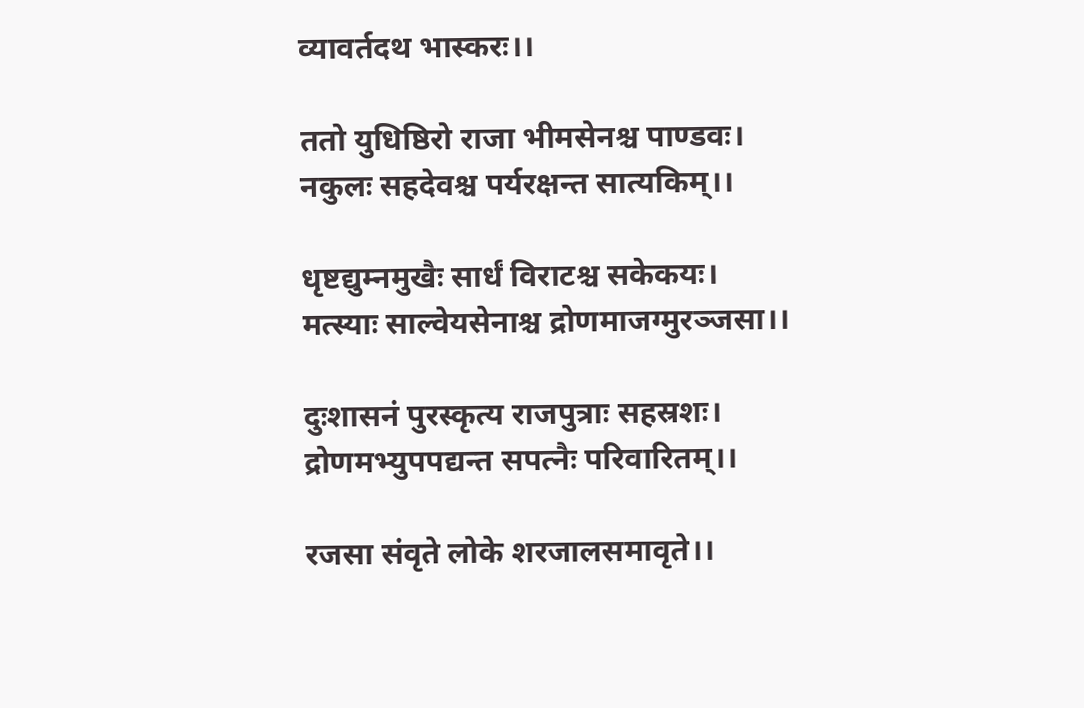व्यावर्तदथ भास्करः।।

ततो युधिष्ठिरो राजा भीमसेनश्च पाण्डवः।
नकुलः सहदेवश्च पर्यरक्षन्त सात्यकिम्।।

धृष्टद्युम्नमुखैः सार्धं विराटश्च सकेकयः।
मत्स्याः साल्वेयसेनाश्च द्रोणमाजग्मुरञ्जसा।।

दुःशासनं पुरस्कृत्य राजपुत्राः सहस्रशः।
द्रोणमभ्युपपद्यन्त सपत्नैः परिवारितम्।।

रजसा संवृते लोके शरजालसमावृते।।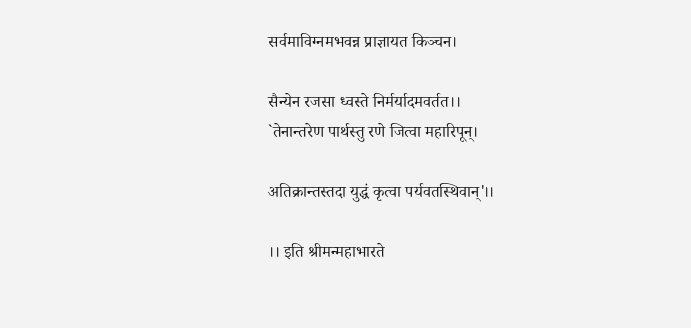सर्वमाविग्नमभवन्न प्राज्ञायत किञ्चन।

सैन्येन रजसा ध्वस्ते निर्मर्यादमवर्तत।।
`तेनान्तरेण पार्थस्तु रणे जित्वा महारिपून्।

अतिक्रान्तस्तदा युद्धं कृत्वा पर्यवतस्थिवान्'।।

।। इति श्रीमन्महाभारते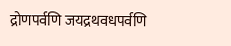द्रोणपर्वणि जयद्रथवधपर्वणि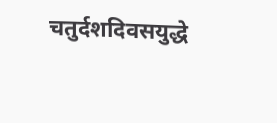चतुर्दशदिवसयुद्धे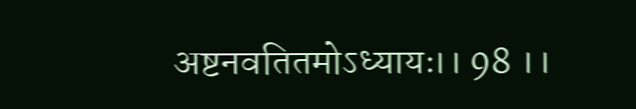अष्टनवतितमोऽध्यायः।। 98 ।।